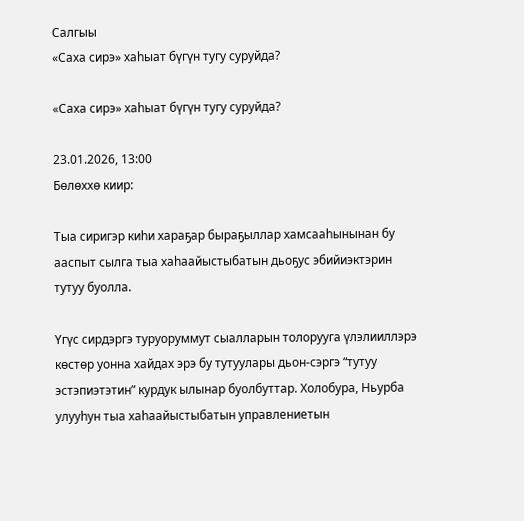Салгыы
«Саха сирэ» хаһыат бүгүн тугу суруйда?

«Саха сирэ» хаһыат бүгүн тугу суруйда?

23.01.2026, 13:00
Бөлөххө киир:

Тыа сиригэр киһи хараҕар быраҕыллар хамсааһынынан бу ааспыт сылга тыа хаһаайыстыбатын дьоҕус эбийиэктэрин тутуу буолла.

Үгүс сирдэргэ туруоруммут сыалларын толорууга үлэлииллэрэ көстөр уонна хайдах эрэ бу тутуулары дьон-сэргэ “тутуу эстэпиэтэтин” курдук ылынар буолбуттар. Холобура, Ньурба улууһун тыа хаһаайыстыбатын управлениетын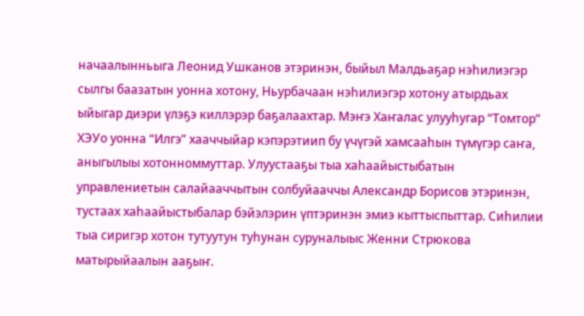начаалынньыга Леонид Ушканов этэринэн, быйыл Малдьаҕар нэһилиэгэр сылгы баазатын уонна хотону, Ньурбачаан нэһилиэгэр хотону атырдьах ыйыгар диэри үлэҕэ киллэрэр баҕалаахтар. Мэҥэ Хаҥалас улууһугар “Томтор” ХЭУо уонна “Илгэ” хааччыйар кэпэрэтиип бу үчүгэй хамсааһын түмүгэр саҥа, аныгылыы хотонноммуттар. Улуустааҕы тыа хаһаайыстыбатын управлениетын салайааччытын солбуйааччы Александр Борисов этэринэн, тустаах хаһаайыстыбалар бэйэлэрин үптэринэн эмиэ кыттыспыттар. Сиһилии тыа сиригэр хотон тутуутун туһунан суруналыыс Женни Стрюкова матырыйаалын ааҕыҥ.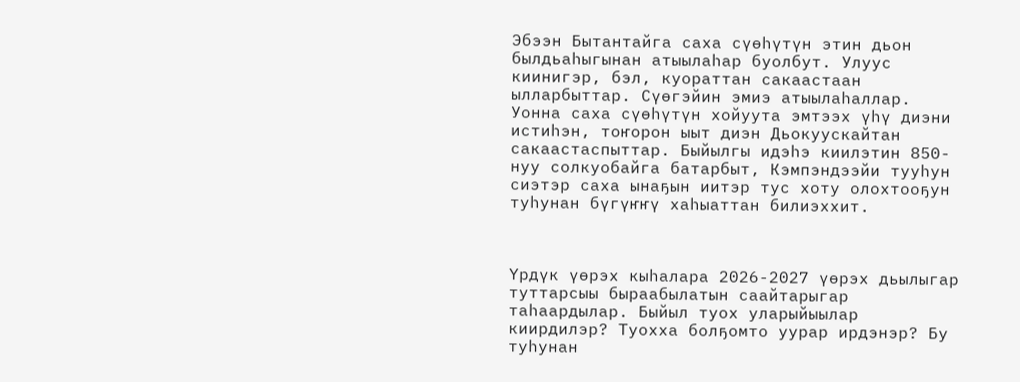Эбээн Бытантайга саха сүөһүтүн этин дьон былдьаһыгынан атыылаһар буолбут. Улуус киинигэр, бэл, куораттан сакаастаан ылларбыттар. Сүөгэйин эмиэ атыылаһаллар. Уонна саха сүөһүтүн хойуута эмтээх үһү диэни истиһэн, тоҥорон ыыт диэн Дьокуускайтан сакаастаспыттар. Быйылгы идэһэ киилэтин 850-нуу солкуобайга батарбыт, Кэмпэндээйи тууһун сиэтэр саха ынаҕын иитэр тус хоту олохтооҕун туһунан бүгүҥҥү хаһыаттан билиэххит.



Үрдүк үөрэх кыһалара 2026-2027 үөрэх дьылыгар туттарсыы быраабылатын саайтарыгар таһаардылар. Быйыл туох уларыйыылар киирдилэр? Туохха болҕомто уурар ирдэнэр? Бу туһунан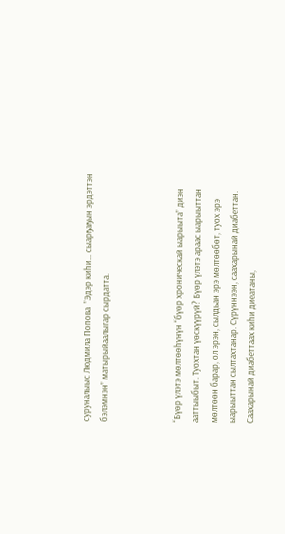суруналыыс Людмила Попова  ”Эдэр киһи… сыарҕаҕын эрдэттэн бэлэмнэн” матырыйаалыгар сырдатта.



“Бүөр үлэтэ мөлтөөһүнүн “бүөр хроническай ыарыыта” диэн ааттыыбыт. Туохтан үөскүүрүй? Бүөр үлэтэ араас ыарыыттан мөлтөөн барар, ол эрэн, сылдьан эрэ мөлтөөбөт, туох эрэ ыарыыттан сылтахтанар. Сүрүннээн, саахарынай диабеттан. Саахарынай диабеттаах киһи диеатаны,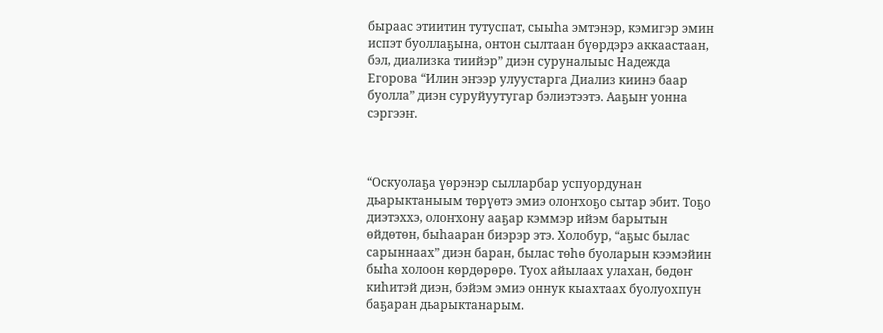быраас этиитин тутуспат, сыыһа эмтэнэр, кэмигэр эмин испэт буоллаҕына, онтон сылтаан бүөрдэрэ аккаастаан, бэл, диализка тиийэр” диэн суруналыыс Надежда Егорова “Илин эҥээр улуустарга Диализ киинэ баар буолла” диэн суруйуутугар бэлиэтээтэ. Ааҕыҥ уонна сэргээҥ.



“Оскуолаҕа үөрэнэр сылларбар успуордунан дьарыктаныым төрүөтэ эмиэ олоҥхоҕо сытар эбит. Тоҕо диэтэххэ, олоҥхону ааҕар кэммэр ийэм барытын өйдөтөн, быһааран биэрэр этэ. Холобур, “аҕыс былас сарыннаах” диэн баран, былас төһө буоларын кээмэйин быһа холоон көрдөрөрө. Туох айылаах улахан, бөдөҥ киһитэй диэн, бэйэм эмиэ оннук кыахтаах буолуохпун баҕаран дьарыктанарым.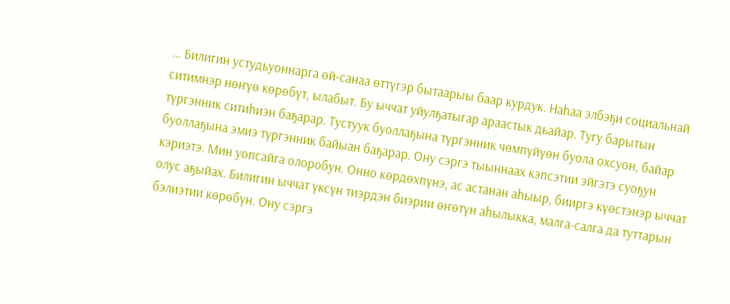… Билигин устудьуоннарга өй-санаа өттүгэр бытаарыы баар курдук. Наһаа элбэҕи социальнай ситимнэр нөҥүө көрөбүт, ылабыт. Бу ыччат уйулҕатыгар араастык дьайар. Тугу барытын түргэнник ситиһиэн баҕарар. Тустуук буоллаҕына түргэнник чөмпүйүөн буола охсуон, байар буоллаҕына эмиэ түргэнник байыан баҕарар. Ону сэргэ тыыннаах кэпсэтии эйгэтэ суоҕун кэриэтэ. Мин уопсайга олоробун. Онно көрдөхпүнэ, ас астанан аһыыр, бииргэ күөстэнэр ыччат олус аҕыйах. Билигин ыччат үксүн тиэрдэн биэрии өҥөтүн аһылыкка, малга-салга да туттарын бэлиэтии көрөбүн. Ону сэргэ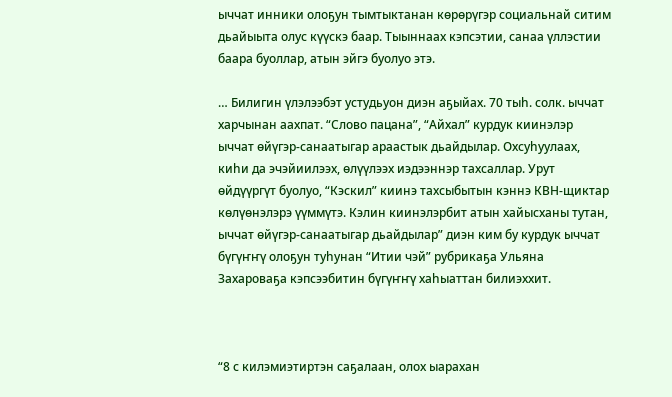ыччат инники олоҕун тымтыктанан көрөрүгэр социальнай ситим дьайыыта олус күүскэ баар. Тыыннаах кэпсэтии, санаа үллэстии баара буоллар, атын эйгэ буолуо этэ.

… Билигин үлэлээбэт устудьуон диэн аҕыйах. 70 тыһ. солк. ыччат харчынан аахпат. “Слово пацана”, “Айхал” курдук киинэлэр ыччат өйүгэр-санаатыгар араастык дьайдылар. Охсуһуулаах, киһи да эчэйиилээх, өлүүлээх иэдээннэр тахсаллар. Урут өйдүүргүт буолуо, “Кэскил” киинэ тахсыбытын кэннэ КВН-щиктар көлүөнэлэрэ үүммүтэ. Кэлин киинэлэрбит атын хайысханы тутан, ыччат өйүгэр-санаатыгар дьайдылар” диэн ким бу курдук ыччат бүгүҥҥү олоҕун туһунан “Итии чэй” рубрикаҕа Ульяна Захароваҕа кэпсээбитин бүгүҥҥү хаһыаттан билиэххит.



“8 с килэмиэтиртэн саҕалаан, олох ыарахан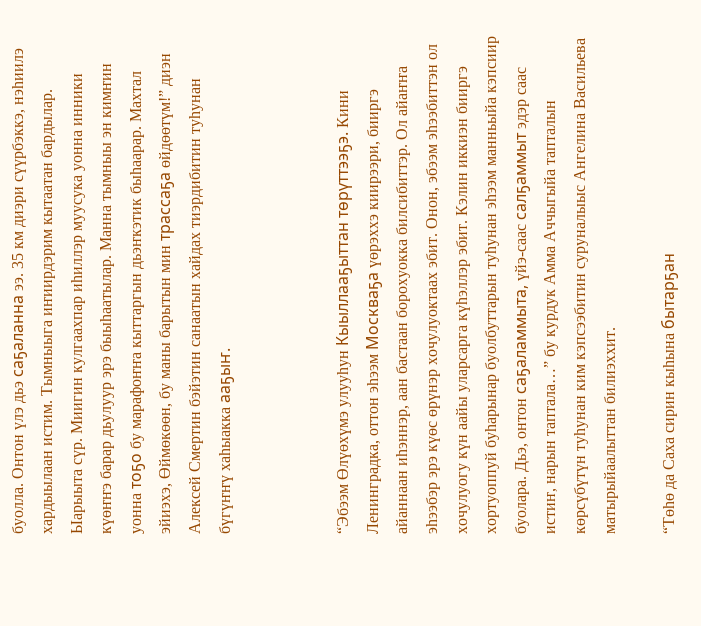буолла. Онтон үлэ дьэ саҕаланна ээ. 35 км диэри сүүрбэккэ, нэһиилэ хардыылаан истим. Тымныыга иҥиирдэрим кытаатан бардылар. Ыарыыта сүр. Миигин кулгаахпар иһиллэр муусука уонна инники күөҥҥэ барар дьулуур эрэ быыһаатылар. Манна тымныы эн кимҥин уонна тоҕо бу марафоҥҥа кыттаргын дьэҥкэтик быһаарар. Махтал эйиэхэ, Өймөкөөн, бу маны барытын мин трассаҕа өйдөөтүм!” диэн Алексей Смертин бэйэтин санаатын хайдах тиэрдибитин туһунан бүгүҥҥү хаһыакка ааҕыҥ.



“Эбээм Өлүөхүмэ улууһун Кыыллааҕыттан төрүттээҕэ. Кини Ленинградка, оттон эһээм Москваҕа үөрэххэ киирээри, бииргэ айаннаан иһэннэр, аан бастаан борохуокка билсибиттэр. Ол айаҥҥа эһээбэр эрэ күөс өрүнэр хочулуоктаах эбит. Онон, эбээм эһээбиттэн ол хочулуогу күн аайы уларсарга күһэллэр эбит. Кэлин иккиэн бииргэ хортуоппуй буһарынар буолбуттарын туһунан эһээм манньыйа кэпсиир буолара. Дьэ, онтон саҕаламмыта, үйэ-саас салҕаммыт эдэр саас истиҥ, нарын таптала…” бу курдук Амма Аччыгыйа тапталын көрсүбүтүн туһунан ким кэпсээбитин суруналыыс Ангелина Васильева матырыйаалыттан билиэххит.

“Төһө да Саха сирин кыһына бытарҕан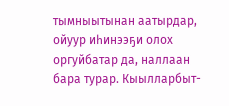тымныытынан аатырдар, ойуур иһинээҕи олох оргуйбатар да, наллаан бара турар. Кыылларбыт-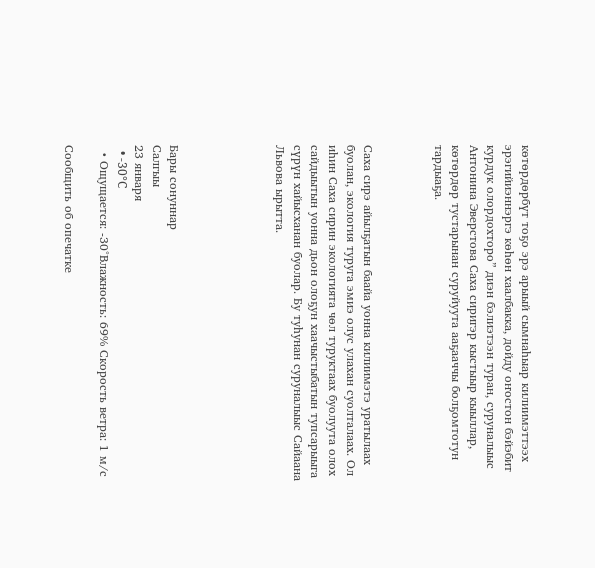көтөрдөрбүт тоҕо эрэ арыый сымнаһыар килиимэттээх эрэгийиэннэргэ көһөн хаалбакка, дойду оҥостон бэйэбит курдук олордохторо” диэн бэлиэтээн туран, суруналыыс Антонина Эверстова Саха сиригэр кыстыыр кыыллар, көтөрдөр тустарынан суруйуута ааҕааччы болҕомтотун тардыаҕа.



Саха сирэ айылҕатын баайа уонна килиимэтэ уратылаах буолан, экология туруга эмиэ олус улахан суолталаах. Ол иһин Саха сирин экологията чөл туруктаах буолуута олох сайдыытын уонна дьон олоҕун хаачыстыбатын тупсарыыга сүрүн хайысханан буолар. Бу туһунан суруналыыс Сайаана Львова ырытта.





Бары сонуннар
Салгыы
23 января
  • -30°C
  • Ощущается: -30°Влажность: 69% Скорость ветра: 1 м/с

Сообщить об опечатке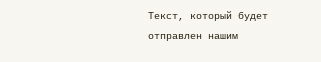Текст, который будет отправлен нашим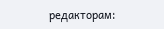редакторам: